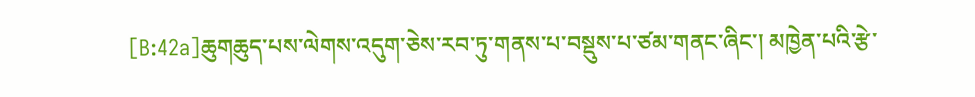[B:42a]ཆུགཆུད་པས་ལེགས་འདུག་ཅེས་རབ་ཏུ་གནས་པ་བསྡུས་པ་ཙམ་གནང་ཞིང་། མཁྱེན་པའི་རྩེ་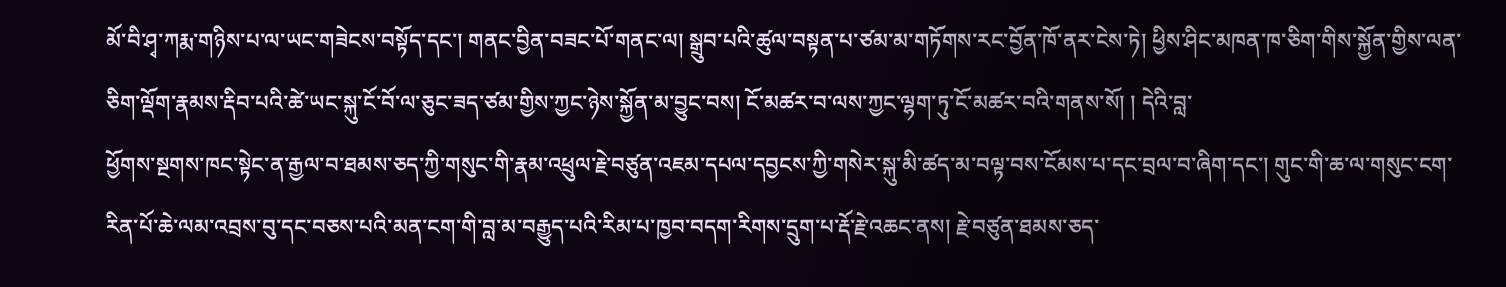མོ་བི་ཤྭ་ཀརྨ་གཉིས་པ་ལ་ཡང་གཟེངས་བསྟོད་དང་། གནང་བྱིན་བཟང་པོ་གནང་ལ། སྒྲུབ་པའི་ཚུལ་བསྟན་པ་ཙམ་མ་གཏོགས་རང་བྱོན་ཁོ་ནར་ངེས་ཏེ། ཕྱིས་ཤིང་མཁན་ཁ་ཅིག་གིས་སྐྱོན་གྱིས་ལན་ཅིག་ལྡོག་རྣམས་རྡིབ་པའི་ཚེ་ཡང་སྐུ་ངོ་བོ་ལ་ཅུང་ཟད་ཙམ་གྱིས་ཀྱང་ཉེས་སྐྱོན་མ་བྱུང་བས། ངོ་མཚར་བ་ལས་ཀྱང་ལྷག་ཏུ་ངོ་མཚར་བའི་གནས་སོ། ། དེའི་བླ་
ཕྱོགས་སྔགས་ཁང་སྟེང་ན་རྒྱལ་བ་ཐམས་ཅད་ཀྱི་གསུང་གི་རྣམ་འཕྲུལ་རྗེ་བཙུན་འཇམ་དཔལ་དབྱངས་ཀྱི་གསེར་སྐུ་མི་ཚད་མ་བལྟ་བས་ངོམས་པ་དང་བྲལ་བ་ཞིག་དང་། གུང་གི་ཆ་ལ་གསུང་ངག་རིན་པོ་ཆེ་ལམ་འབྲས་བུ་དང་བཅས་པའི་མན་ངག་གི་བླ་མ་བརྒྱུད་པའི་རིམ་པ་ཁྱབ་བདག་རིགས་དྲུག་པ་རྡོ་རྗེ་འཆང་ནས། རྗེ་བཙུན་ཐམས་ཅད་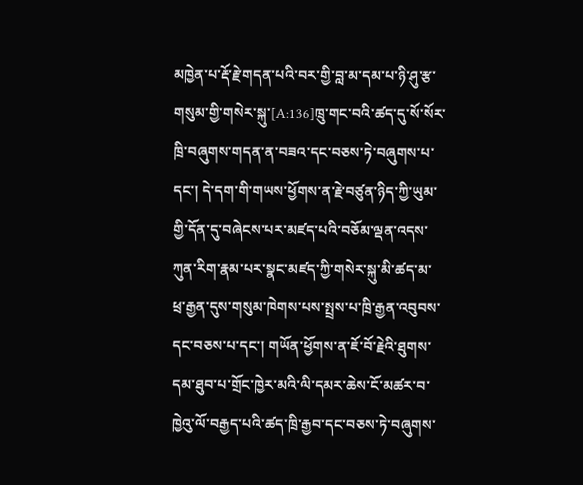མཁྱེན་པ་རྡོ་རྗེ་གདན་པའི་བར་གྱི་བླ་མ་དམ་པ་ཉི་ཤུ་རྩ་གསུམ་གྱི་གསེར་སྐུ་[A:136]ཁྲུ་གང་བའི་ཚད་དུ་སོ་སོར་ཁྲི་བཞུགས་གདན་ན་བཟའ་དང་བཅས་ཏེ་བཞུགས་པ་དང་། དེ་དག་གི་གཡས་ཕྱོགས་ན་རྗེ་བཙུན་ཉིད་ཀྱི་ཡུམ་གྱི་དོན་དུ་བཞེངས་པར་མཛད་པའི་བཅོམ་ལྡན་འདས་ཀུན་རིག་རྣམ་པར་སྣང་མཛད་ཀྱི་གསེར་སྐུ་མི་ཚད་མ་ཕྲ་རྒྱན་དུས་གསུམ་ཁེགས་པས་སྤྲས་པ་ཁྲི་རྒྱན་འབུབས་དང་བཅས་པ་དང་། གཡོན་ཕྱོགས་ན་ཇོ་བོ་རྗེའི་ཐུགས་དམ་ཐུབ་པ་གྲོང་ཁྱེར་མའི་ལི་དམར་ཆེས་ངོ་མཚར་བ་ཁྱེའུ་ལོ་བརྒྱད་པའི་ཚད་ཁྲི་རྒྱབ་དང་བཅས་ཏེ་བཞུགས་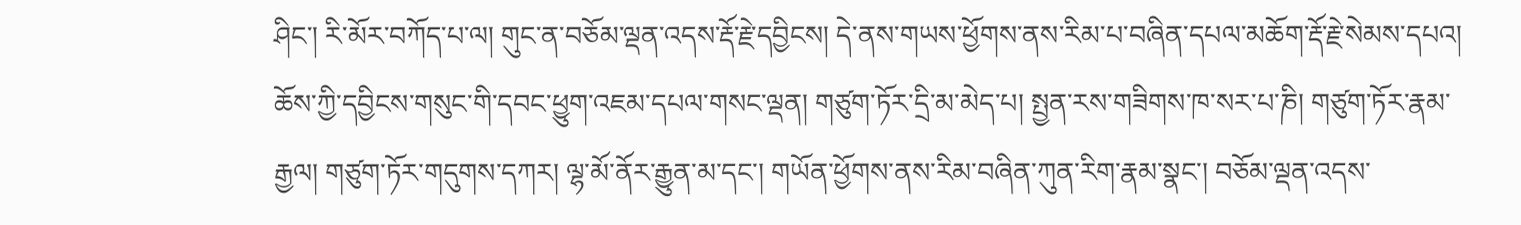ཤིང་། རི་མོར་བཀོད་པ་ལ། གུང་ན་བཅོམ་ལྡན་འདས་རྡོ་རྗེ་དབྱིངས། དེ་ནས་གཡས་ཕྱོགས་ནས་རིམ་པ་བཞིན་དཔལ་མཆོག་རྡོ་རྗེ་སེམས་དཔའ། ཆོས་ཀྱི་དབྱིངས་གསུང་གི་དབང་ཕྱུག་འཇམ་དཔལ་གསང་ལྡན། གཙུག་ཏོར་དྲི་མ་མེད་པ། སྤྱན་རས་གཟིགས་ཁ་སར་པ་ཎི། གཙུག་ཏོར་རྣམ་རྒྱལ། གཙུག་ཏོར་གདུགས་དཀར། ལྷ་མོ་ནོར་རྒྱུན་མ་དང་། གཡོན་ཕྱོགས་ནས་རིམ་བཞིན་ཀུན་རིག་རྣམ་སྣང་། བཅོམ་ལྡན་འདས་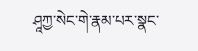ཤཱཀྱ་སེང་གེ་རྣམ་པར་སྣང་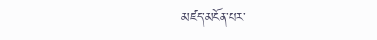མཛད་མངོན་པར་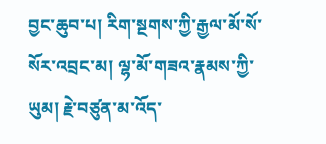བྱང་ཆུབ་པ། རིག་སྔགས་ཀྱི་རྒྱལ་མོ་སོ་སོར་འབྲང་མ། ལྷ་མོ་གཟའ་རྣམས་ཀྱི་ཡུམ། རྗེ་བཙུན་མ་འོད་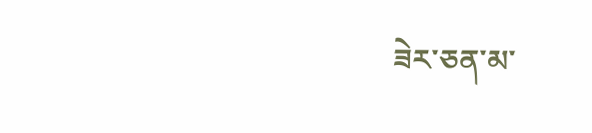ཟེར་ཅན་མ་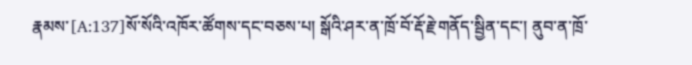རྣམས་[A:137]སོ་སོའི་འཁོར་ཚོགས་དང་བཅས་པ། སྒོའི་ཤར་ན་ཁྲོ་བོ་རྡོ་རྗེ་གནོད་སྦྱིན་དང་། ནུབ་ན་ཁྲོ་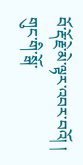བོ་རྡོ་རྗེ་མེ་ལྟར་འབར་བའོ། ། གུང་གི་སྒོ་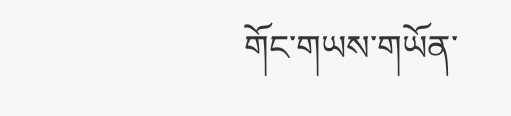གོང་གཡས་གཡོན་